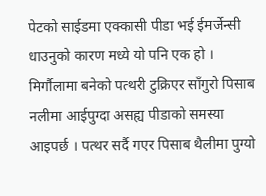पेटको साईडमा एक्कासी पीडा भई ईमर्जेन्सी धाउनुको कारण मध्ये यो पनि एक हो । मिर्गौलामा बनेको पत्थरी टुक्रिएर साँगुरो पिसाब नलीमा आईपुग्दा असह्य पीडाको समस्या आइपर्छ । पत्थर सर्दै गएर पिसाब थैलीमा पुग्यो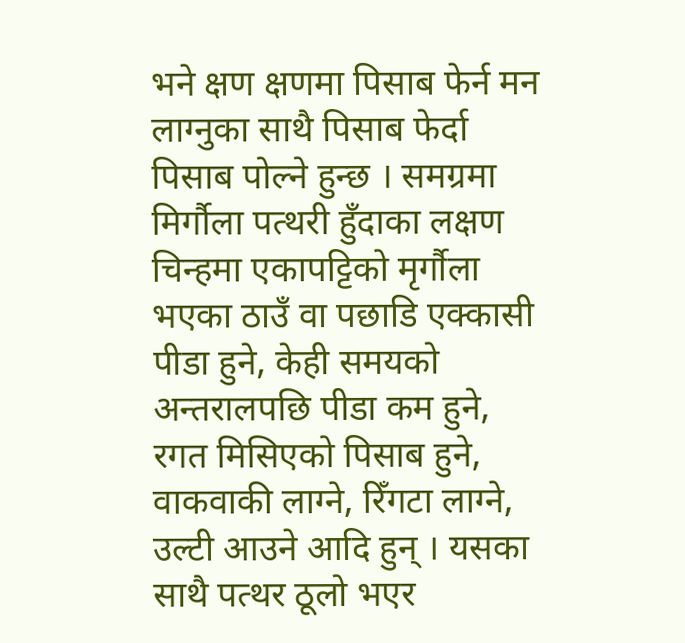भने क्षण क्षणमा पिसाब फेर्न मन लाग्नुका साथै पिसाब फेर्दा पिसाब पोल्ने हुन्छ । समग्रमा मिर्गौला पत्थरी हुँदाका लक्षण चिन्हमा एकापट्टिको मृर्गौला भएका ठाउँ वा पछाडि एक्कासी पीडा हुने, केही समयको अन्तरालपछि पीडा कम हुने, रगत मिसिएको पिसाब हुने, वाकवाकी लाग्ने, रिँगटा लाग्ने, उल्टी आउने आदि हुन् । यसका साथै पत्थर ठूलो भएर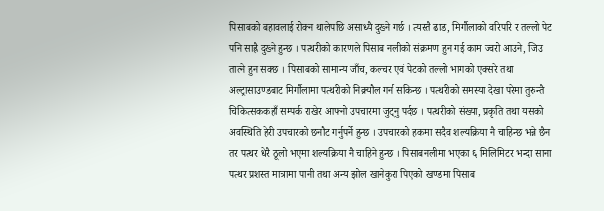पिसाबको बहावलाई रोक्न थालेपछि असाध्यै दुख्ने गर्छ । त्यस्तै ढाड, मिर्गौलाको वरिपरि र तल्लो पेट पनि साह्रै दुख्ने हुन्छ । पत्थरीको कारणले पिसाब नलीको संक्रमण हुन गई काम ज्वरो आउने, जिउ तात्ने हुन सक्छ । पिसाबको सामान्य जाँच, कल्चर एवं पेटको तल्लो भागको एक्सरे तथा अल्ट्रासाउण्डबाट मिर्गौलामा पत्थरीको निक्र्यौल गर्न सकिन्छ । पत्थरीको समस्या देखा परेमा तुरुन्तै चिकित्सककहाँ सम्पर्क राखेर आफ्नो उपचारमा जुट्नु पर्दछ । पत्थरीको संख्या, प्रकृति तथा यसको अवस्थिति हेरी उपचारको छनौट गर्नुपर्ने हुन्छ । उपचारको हकमा सदैव शल्यक्रिया नै चाहिन्छ भन्ने छैन तर पत्थर धेरै ठूलो भएमा शल्यक्रिया नै चाहिने हुन्छ । पिसाबनलीमा भएका ६ मिलिमिटर भन्दा साना पत्थर प्रशस्त मात्रामा पानी तथा अन्य झोल खानेकुरा पिएको खण्डमा पिसाब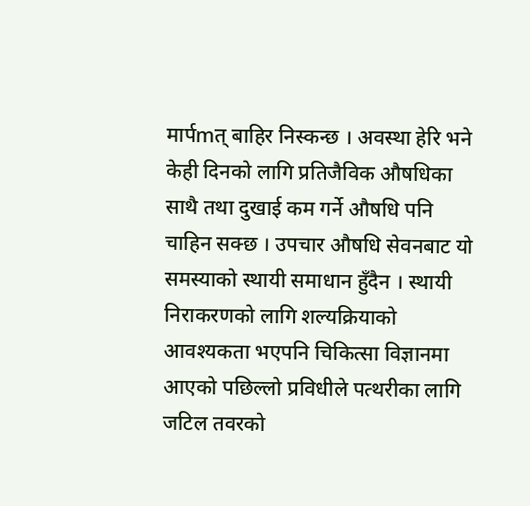मार्पmत् बाहिर निस्कन्छ । अवस्था हेरि भने केही दिनको लागि प्रतिजैविक औषधिका साथै तथा दुखाई कम गर्ने औषधि पनि चाहिन सक्छ । उपचार औषधि सेवनबाट यो समस्याको स्थायी समाधान हुँदैन । स्थायी निराकरणको लागि शल्यक्रियाको आवश्यकता भएपनि चिकित्सा विज्ञानमा आएको पछिल्लो प्रविधीले पत्थरीका लागि जटिल तवरको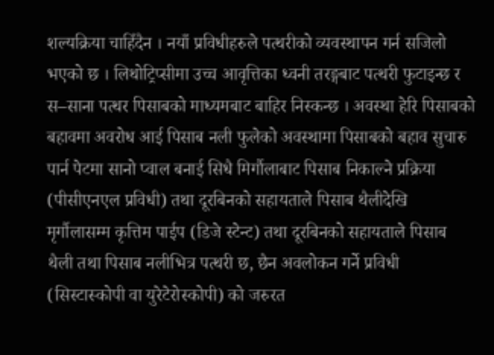शल्यक्रिया चाहिँदैन । नयाँ प्रविधीहरुले पत्थरीको व्यवस्थापन गर्न सजिलो भएको छ । लिथोट्रिप्सीमा उच्च आवृत्तिका ध्वनी तरङ्गबाट पत्थरी फुटाइन्छ र स–साना पत्थर पिसाबको माध्यमबाट बाहिर निस्कन्छ । अवस्था हेरि पिसाबको बहावमा अवरोध आई पिसाब नली फुलेको अवस्थामा पिसाबको बहाव सुचारु पार्न पेटमा सानो प्वाल बनाई सिधै मिर्गौलाबाट पिसाब निकाल्ने प्रक्रिया (पीसीएनएल प्रविधी) तथा दूरबिनको सहायताले पिसाब थैलीदेखि मृर्गौलासम्म कृत्तिम पाईप (डिजे स्टेन्ट) तथा दूरबिनको सहायताले पिसाब थैली तथा पिसाब नलीभित्र पत्थरी छ, छैन अवलोकन गर्ने प्रविधी (सिस्टास्कोपी वा युरेटेरोस्कोपी) को जरुरत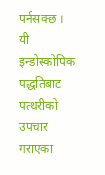पर्नसक्छ । यी इन्डोस्कोपिक पद्धतिबाट पत्थरीको उपचार गराएका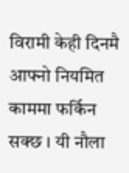विरामी केही दिनमै आफ्नो नियमित काममा फर्किन सक्छ । यी नौला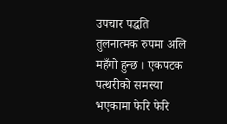उपचार पद्धति तुलनात्मक रुपमा अलि महँगो हुन्छ । एकपटक पत्थरीको समस्या भएकामा फेरि फेरि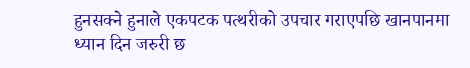हुनसक्ने हुनाले एकपटक पत्थरीको उपचार गराएपछि खानपानमा ध्यान दिन जरुरी छ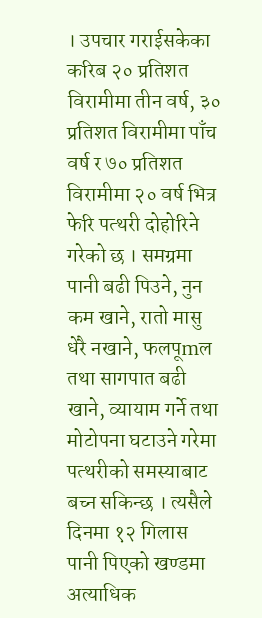। उपचार गराईसकेका करिब २० प्रतिशत विरामीमा तीन वर्ष, ३० प्रतिशत विरामीमा पाँच वर्ष र ७० प्रतिशत विरामीमा २० वर्ष भित्र फेरि पत्थरी दोहोरिने गरेको छ । समग्रमा पानी बढी पिउने, नुन कम खाने, रातो मासु धेरै नखाने, फलपूmल तथा सागपात बढी खाने, व्यायाम गर्ने तथा मोटोपना घटाउने गरेमा पत्थरीको समस्याबाट बच्न सकिन्छ । त्यसैले दिनमा १२ गिलास पानी पिएको खण्डमा अत्याधिक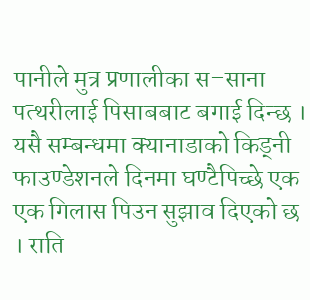पानीले मुत्र प्रणालीका स–साना पत्थरीलाई पिसाबबाट बगाई दिन्छ । यसै सम्बन्धमा क्यानाडाको किड्नी फाउण्डेशनले दिनमा घण्टैपिच्छे एक एक गिलास पिउन सुझाव दिएको छ । राति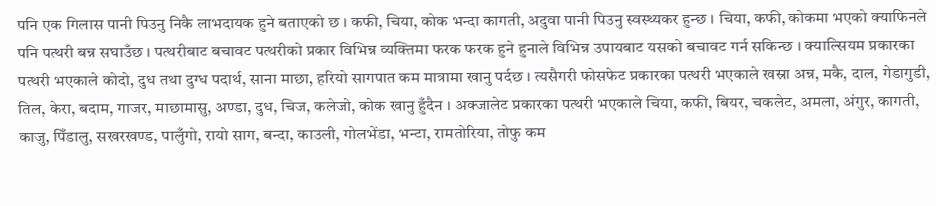पनि एक गिलास पानी पिउनु निकै लाभदायक हुने बताएको छ । कफी, चिया, कोक भन्दा कागती, अदुवा पानी पिउनु स्वस्थ्यकर हुन्छ । चिया, कफी, कोकमा भएको क्याफिनले पनि पत्थरी बन्न सघाउँछ । पत्थरीबाट बचावट पत्थरीको प्रकार विभिन्न व्यक्तिमा फरक फरक हुने हुनाले विभिन्न उपायबाट यसको बचावट गर्न सकिन्छ । क्याल्सियम प्रकारका पत्थरी भएकाले कोदो, दुध तथा दुग्ध पदार्थ, साना माछा, हरियो सागपात कम मात्रामा खानु पर्दछ । त्यसैगरी फोसफेट प्रकारका पत्थरी भएकाले खस्रा अन्न, मकै, दाल, गेडागुडी, तिल, केरा, बदाम, गाजर, माछामासु, अण्डा, दुध, चिज, कलेजो, कोक खानु हुँदैन । अक्जालेट प्रकारका पत्थरी भएकाले चिया, कफी, बियर, चकलेट, अमला, अंगुर, कागती, काजु, पिँडालु, सखरखण्ड, पालुँगो, रायो साग, बन्दा, काउली, गोलभेंडा, भन्टा, रामतोरिया, तोफु कम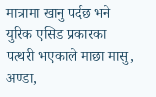मात्रामा खानु पर्दछ भने युरिक एसिड प्रकारका पत्थरी भएकाले माछा मासु, अण्डा,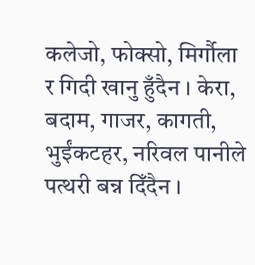कलेजो, फोक्सो, मिर्गौला र गिदी खानु हुँदैन । केरा, बदाम, गाजर, कागती, भुईंकटहर, नरिवल पानीले पत्थरी बन्न दिँदैन ।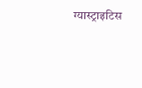ग्यास्ट्राइटिस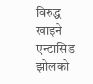विरुद्ध खाइने एन्टासिड झोलको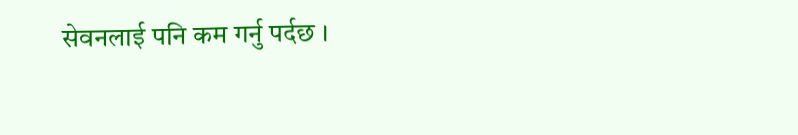सेवनलाई पनि कम गर्नु पर्दछ ।